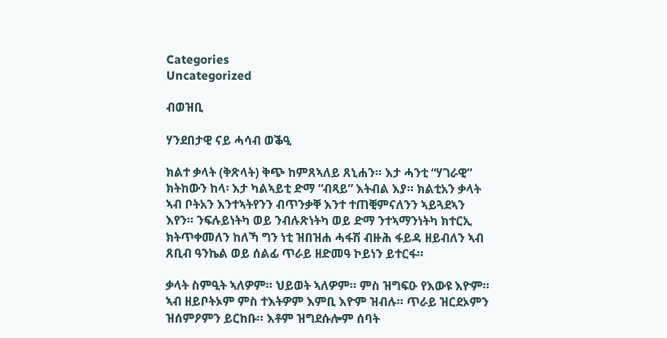Categories
Uncategorized

ብወዝቢ

ሃንደበታዊ ናይ ሓሳብ ወቕዒ

ክልተ ቃላት (ቅጽላት) ቅጭ ከምጸኣለይ ጸኒሐን። እታ ሓንቲ “ሃገራዊ” ክትከውን ከላ፡ እታ ካልኣይቲ ድማ “ብጻይ” እትብል እያ። ክልቲአን ቃላት ኣብ ቦትአን እንተኣትየንን ብጥንቃቐ እንተ ተጠቒምናለንን ኣይጓደኣን እየን። ንፍሉይነትካ ወይ ንብሉጽነትካ ወይ ድማ ንተኣማንነትካ ክተርኢ ክትጥቀመለን ከለኻ ግን ነቲ ዝበዝሐ ሓፋሽ ብዙሕ ፋይዳ ዘይብለን ኣብ ጸቢብ ዓንኬል ወይ ሰልፊ ጥራይ ዘድመዓ ኮይነን ይተርፋ።

ቃላት ስምዒት ኣለዎም። ህይወት ኣለዎም። ምስ ዝግፍዑ የእውዩ እዮም። ኣብ ዘይቦትኦም ምስ ተእትዎም እምቢ እዮም ዝብሉ። ጥራይ ዝርደኦምን ዝሰምዖምን ይርከቡ። እቶም ዝግደሱሎም ሰባት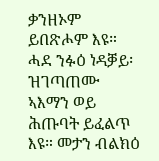ቃንዘኦም ይበጽሖም እዩ። ሓደ ንፉዕ ነዳቓይ፡ ዝገጣጠሙ ኣእማን ወይ ሕጡባት ይፈልጥ እዩ። መታን ብልክዕ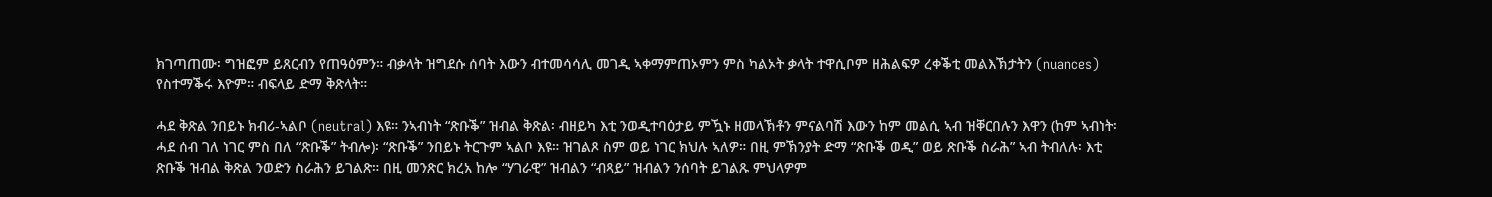ክገጣጠሙ፡ ግዝፎም ይጸርብን የጠዓዕምን። ብቃላት ዝግደሱ ሰባት እውን ብተመሳሳሊ መገዲ ኣቀማምጠኦምን ምስ ካልኦት ቃላት ተዋሲቦም ዘሕልፍዎ ረቀቕቲ መልእኽታትን (nuances) የስተማቕሩ እዮም። ብፍላይ ድማ ቅጽላት።

ሓደ ቅጽል ንበይኑ ክብሪ-ኣልቦ (neutral) እዩ። ንኣብነት “ጽቡቕ” ዝብል ቅጽል፡ ብዘይካ እቲ ንወዲተባዕታይ ምዃኑ ዘመላኽቶን ምናልባሽ እውን ከም መልሲ ኣብ ዝቐርበሉን እዋን (ከም ኣብነት፡ ሓደ ሰብ ገለ ነገር ምስ በለ “ጽቡቕ” ትብሎ)፡ “ጽቡቕ” ንበይኑ ትርጉም ኣልቦ እዩ። ዝገልጾ ስም ወይ ነገር ክህሉ ኣለዎ። በዚ ምኽንያት ድማ “ጽቡቕ ወዲ” ወይ ጽቡቕ ስራሕ” ኣብ ትብለሉ፡ እቲ ጽቡቕ ዝብል ቅጽል ንወድን ስራሕን ይገልጽ። በዚ መንጽር ክረአ ከሎ “ሃገራዊ” ዝብልን “ብጻይ” ዝብልን ንሰባት ይገልጹ ምህላዎም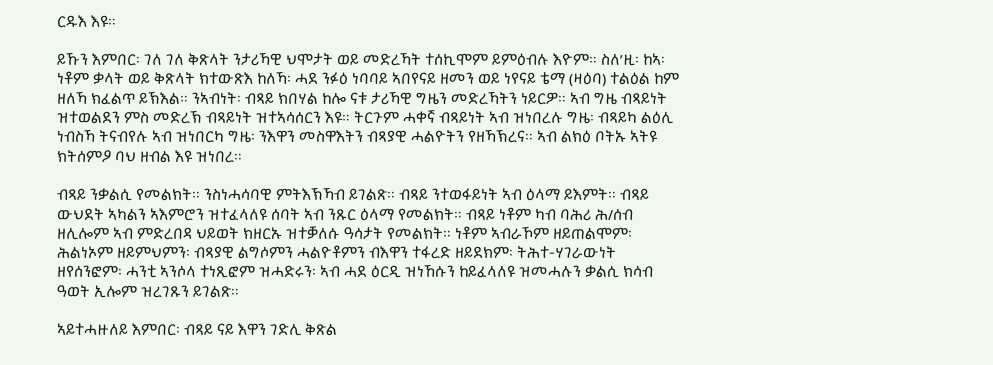ርዱእ እዩ።

ይኹን እምበር፡ ገለ ገለ ቅጽላት ንታሪኻዊ ህሞታት ወይ መድረኻት ተሰኪሞም ይምዕብሉ እዮም። ስለ’ዚ፡ ከኣ፡ ነቶም ቃላት ወይ ቅጽላት ክተውጽእ ከለኻ፡ ሓደ ንፉዕ ነባባይ ኣበየናይ ዘመን ወይ ነየናይ ቴማ (ዛዕባ) ተልዕል ከም ዘለኻ ክፈልጥ ይኽእል። ንኣብነት፡ ብጻይ ክበሃል ከሎ ናቱ ታሪኻዊ ግዜን መድረኻትን ነይርዎ። ኣብ ግዜ ብጻይነት ዝተወልደን ምስ መድረኽ ብጻይነት ዝተኣሳሰርን እዩ። ትርጉም ሓቀኛ ብጻይነት ኣብ ዝነበረሉ ግዜ፡ ብጻይካ ልዕሊ ነብስኻ ትናብየሉ ኣብ ዝነበርካ ግዜ፡ ንእዋን መስዋእትን ብጻያዊ ሓልዮትን የዘኻኽረና። ኣብ ልክዕ ቦትኡ ኣትዩ ክትሰምዖ ባህ ዘብል እዩ ዝነበረ።

ብጻይ ንቃልሲ የመልክት። ንስነሓሳባዊ ምትእኽኻብ ይገልጽ። ብጻይ ንተወፋይነት ኣብ ዕላማ ይእምት። ብጻይ ውህደት ኣካልን ኣእምሮን ዝተፈላለዩ ሰባት ኣብ ንጹር ዕላማ የመልክት። ብጻይ ነቶም ካብ ባሕሪ ሕ/ሰብ ዘሊሎም ኣብ ምድረበዳ ህይወት ክዘርኡ ዝተቓለሱ ዓሳታት የመልክት። ነቶም ኣብራኾም ዘይጠልሞም፡ ሕልነኦም ዘይምህምን፡ ብጻያዊ ልግሶምን ሓልዮቶምን ብእዋን ተፋረድ ዘይደክም፡ ትሕተ-ሃገራውነት ዘየሰንፎም፡ ሓንቲ ኣንሶላ ተነጺፎም ዝሓድሩን፡ ኣብ ሓደ ዕርዲ ዝነኸሱን ከይፈላለዩ ዝመሓሉን ቃልሲ ክሳብ ዓወት ኢሎም ዝረገጹን ይገልጽ።

ኣይተሓዙለይ እምበር፡ ብጻይ ናይ እዋን ገድሊ ቅጽል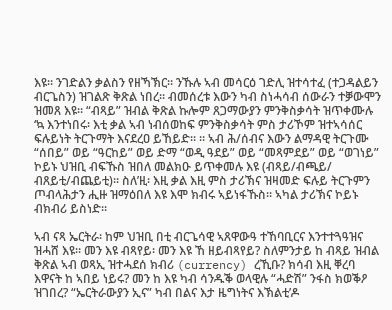እዩ። ንገድልን ቃልስን የዘኻኽር። ንኹሉ ኣብ መሳርዕ ገድሊ ዝተሳተፈ (ተጋዳልይን ብርጌስን) ዝገልጽ ቅጽል ነበረ። ብመሰረቱ እውን ካብ ስነሓሳብ ሰውራን ተቓውሞን ዝመጸ እዩ። “ብጻይ” ዝብል ቅጽል ኩሎም ጸጋማውያን ምንቅስቃሳት ዝጥቀሙሉ ‘ኳ እንተነበሩ፡ እቲ ቃል ኣብ ነብሰወከፍ ምንቅስቃሳት ምስ ታሪኾም ዝተኣሳሰር ፍሉይነት ትርጉማት እናደረዐ ይኸይድ። ። ኣብ ሕ/ሰብና እውን ልማዳዊ ትርጉሙ “ሰበይ” ወይ “ዓርከይ” ወይ ድማ “ወዲ ዓደይ” ወይ “መጻምደይ” ወይ “ወገነይ” ኮይኑ ህዝቢ ብፍኹስ ዝበለ መልክዑ ይጥቀመሉ እዩ (ብጻይ/ብጫይ/ ብጸይቲ/ብጨይቲ)። ስለ’ዚ፡ እዚ ቃል እዚ ምስ ታሪኽና ዝዛመድ ፍሉይ ትርጉምን ጦብላሕታን ሒዙ ዝማዕበለ እዩ እሞ ክብሩ ኣይነፋኹስ። ኣካል ታሪኽና ኮይኑ ብክብሪ ይስነድ።

ኣብ ናጻ ኤርትራ፡ ከም ህዝቢ በቲ ብርጌሳዊ ኣጸዋውዓ ተኸባቢርና እንተተጓዓዝና ዝሓሸ እዩ። መን እዩ ብጻየይ፡ መን እዩ ኸ ዘይብጻየይ? ስለምንታይ ከ ብጻይ ዝብል ቅጽል ኣብ ወጻኢ ዝተሓደሰ ክብሪ (currency) ረኺቡ? ክሳብ እዚ ቐረባ እዋናት ከ ኣበይ ነይሩ? መን ከ እዩ ካብ ሳንዱቕ ወላዊሉ “ሓድሽ” ንፋስ ክወቕዖ ዝገበረ? “ኤርትራውያን ኢና” ካብ በልና እታ ዜግነትና እኽልቲ’ዶ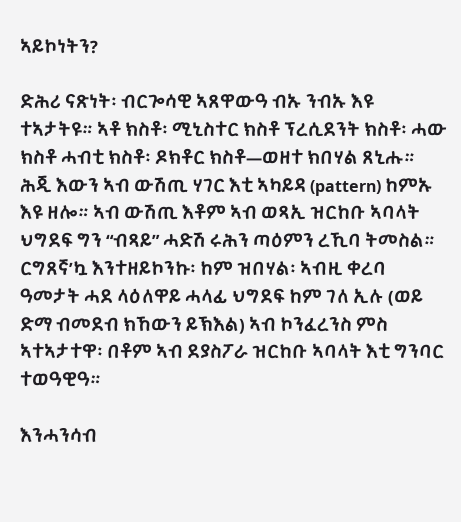ኣይኮነትን?

ድሕሪ ናጽነት፡ ብርጐሳዊ ኣጸዋውዓ ብኡ ንብኡ እዩ ተኣታትዩ። ኣቶ ክስቶ፡ ሚኒስተር ክስቶ ፕረሲደንት ክስቶ፡ ሓው ክስቶ ሓብቲ ክስቶ፡ ዶክቶር ክስቶ—ወዘተ ክበሃል ጸኒሑ። ሕጂ እውን ኣብ ውሽጢ ሃገር እቲ ኣካይዳ (pattern) ከምኡ እዩ ዘሎ። ኣብ ውሽጢ እቶም ኣብ ወጻኢ ዝርከቡ ኣባላት ህግደፍ ግን “ብጻይ” ሓድሽ ሩሕን ጣዕምን ረኺባ ትመስል። ርግጸኛ’ኳ እንተዘይኮንኩ፡ ከም ዝበሃል፡ ኣብዚ ቀረባ ዓመታት ሓደ ላዕለዋይ ሓላፊ ህግደፍ ከም ገለ ኢሉ (ወይ ድማ ብመደብ ክኸውን ይኽእል) ኣብ ኮንፈረንስ ምስ ኣተኣታተዋ፡ በቶም ኣብ ደያስፖራ ዝርከቡ ኣባላት እቲ ግንባር ተወዓዊዓ።

እንሓንሳብ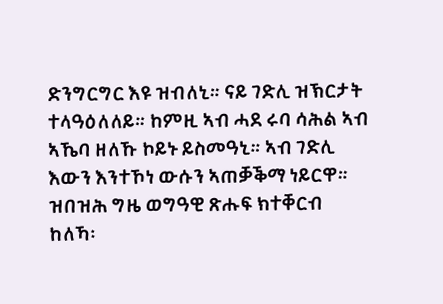ድንግርግር እዩ ዝብለኒ። ናይ ገድሊ ዝኽርታት ተላዓዕለለይ። ከምዚ ኣብ ሓደ ሩባ ሳሕል ኣብ ኣኼባ ዘለኹ ኮይኑ ይስመዓኒ። ኣብ ገድሊ እውን እንተኾነ ውሱን ኣጠቓቕማ ነይርዋ። ዝበዝሕ ግዜ ወግዓዊ ጽሑፍ ክተቐርብ ከለኻ፡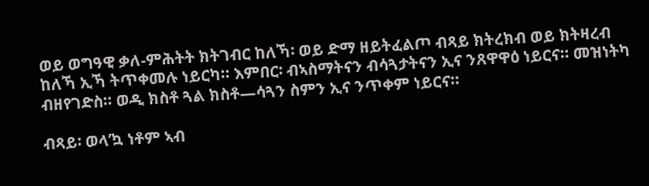ወይ ወግዓዊ ቃለ-ምሕትት ክትገብር ከለኻ፡ ወይ ድማ ዘይትፈልጦ ብጻይ ክትረክብ ወይ ክትዛረብ ከለኻ ኢኻ ትጥቀመሉ ነይርካ። እምበር፡ ብኣስማትናን ብሳጓታትናን ኢና ንጸዋዋዕ ነይርና። መዝነትካ ብዘየገድስ። ወዲ ክስቶ ጓል ክስቶ—ሳጓን ስምን ኢና ንጥቀም ነይርና።

ብጻይ፡ ወላ’ኳ ነቶም ኣብ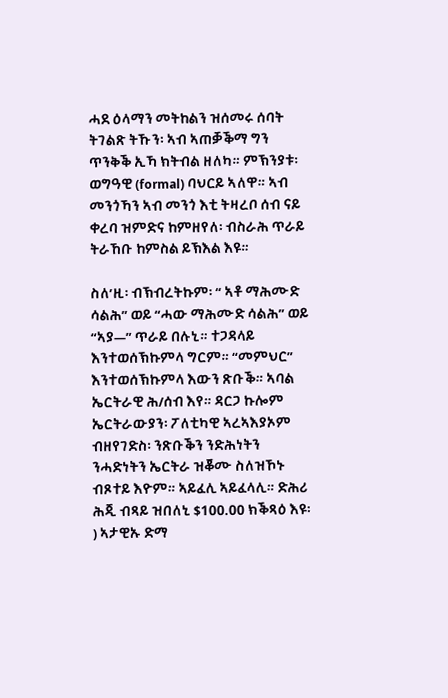ሓደ ዕላማን መትከልን ዝሰመሩ ሰባት ትገልጽ ትኹን፡ ኣብ ኣጠቓቕማ ግን ጥንቅቕ ኢኻ ክትብል ዘለካ። ምኽንያቱ፡ ወግዓዊ (formal) ባህርይ ኣለዋ። ኣብ መንጎኻን ኣብ መንጎ እቲ ትዛረቦ ሰብ ናይ ቀረባ ዝምድና ከምዘየለ፡ ብስራሕ ጥራይ ትራኸቡ ከምስል ይኽእል እዩ።

ስለ’ዚ፡ ብኽብረትኩም፡ “ ኣቶ ማሕሙድ ሳልሕ” ወይ “ሓው ማሕሙድ ሳልሕ” ወይ “ኣያ—” ጥራይ በሉኒ። ተጋዳላይ እንተወሰኽኩምላ ግርም። “መምህር” እንተወሰኽኩምላ እውን ጽቡቕ። ኣባል ኤርትራዊ ሕ/ሰብ እየ። ዳርጋ ኩሎም ኤርትራውያን፡ ፖለቲካዊ ኣረኣእያኦም ብዘየገድስ፡ ንጽቡቕን ንድሕነትን ንሓድነትን ኤርትራ ዝቖሙ ስለዝኾኑ ብጾተይ እዮም። ኣይፈሊ ኣይፈላሊ። ድሕሪ ሕጂ ብጻይ ዝበለኒ $100.00 ክቕጻዕ እዩ፡) ኣታዊኡ ድማ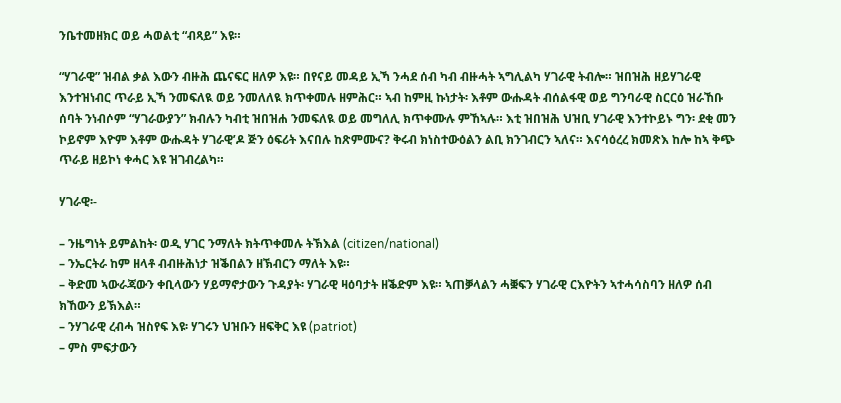ንቤተመዘክር ወይ ሓወልቲ “ብጻይ” እዩ።

“ሃገራዊ” ዝብል ቃል እውን ብዙሕ ጨናፍር ዘለዎ እዩ። በየናይ መዳይ ኢኻ ንሓደ ሰብ ካብ ብዙሓት ኣግሊልካ ሃገራዊ ትብሎ። ዝበዝሕ ዘይሃገራዊ እንተዝነብር ጥራይ ኢኻ ንመፍለዪ ወይ ንመለለዪ ክጥቀመሉ ዘምሕር። ኣብ ከምዚ ኩነታት፡ እቶም ውሑዳት ብሰልፋዊ ወይ ግንባራዊ ስርርዕ ዝራኸቡ ሰባት ንነብሶም “ሃገራውያን” ክብሉን ካብቲ ዝበዝሐ ንመፍለዪ ወይ መግለሊ ክጥቀሙሉ ምኸኣሉ። እቲ ዝበዝሕ ህዝቢ ሃገራዊ እንተኮይኑ ግን፡ ደቂ መን ኮይኖም እዮም እቶም ውሑዳት ሃገራዊ’ዶ ጅን ዕፍሪት እናበሉ ከጽምሙና? ቅሩብ ክነስተውዕልን ልቢ ክንገብርን ኣለና። እናሳዕረረ ክመጽእ ከሎ ከኣ ቅጭ ጥራይ ዘይኮነ ቀሓር እዩ ዝገብረልካ።

ሃገራዊ፡-

– ንዜግነት ይምልከት፡ ወዲ ሃገር ንማለት ክትጥቀመሉ ትኽእል (citizen/national)
– ንኤርትራ ከም ዘላቶ ብብዙሕነታ ዝቕበልን ዘኽብርን ማለት እዩ።
– ቅድመ ኣውራጃውን ቀቢላውን ሃይማኖታውን ጉዳያት፡ ሃገራዊ ዛዕባታት ዘቕድም እዩ። ኣጠቓላልን ሓቛፍን ሃገራዊ ርእዮትን ኣተሓሳስባን ዘለዎ ሰብ ክኸውን ይኽእል።
– ንሃገራዊ ረብሓ ዝስየፍ እዩ፡ ሃገሩን ህዝቡን ዘፍቅር እዩ (patriot)
– ምስ ምፍታውን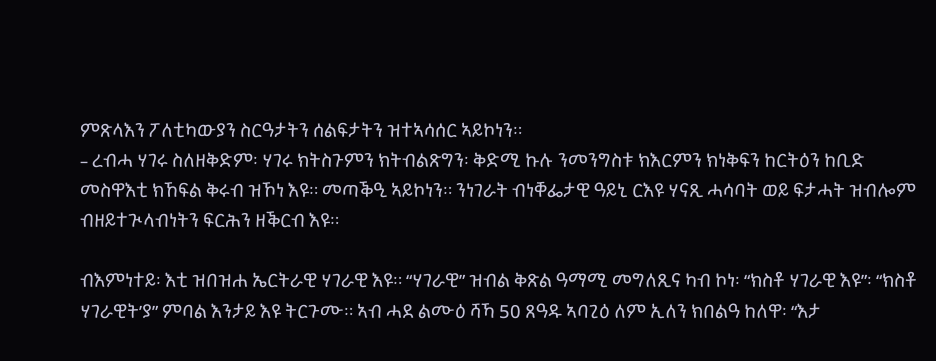ምጽላእን ፖለቲካውያን ስርዓታትን ሰልፍታትን ዝተኣሳሰር ኣይኮነን።
– ረብሓ ሃገሩ ስለዘቅድም፡ ሃገሩ ክትስጉምን ክትብልጽግን፡ ቅድሚ ኩሉ ንመንግስቱ ክእርምን ክነቅፍን ከርትዕን ከቢድ መስዋእቲ ክኸፍል ቅሩብ ዝኾነ እዩ። መጣቕዒ ኣይኮነን። ንነገራት ብነቐፌታዊ ዓይኒ ርእዩ ሃናጺ ሓሳባት ወይ ፍታሓት ዝብሎም ብዘይተጒላብነትን ፍርሕን ዘቕርብ እዩ።

ብእምነተይ፡ እቲ ዝበዝሐ ኤርትራዊ ሃገራዊ እዩ። “ሃገራዊ” ዝብል ቅጽል ዓማሚ መግለጺና ካብ ኮነ፡ “ክስቶ ሃገራዊ እዩ”፡ “ክስቶ ሃገራዊት’ያ” ምባል እንታይ እዩ ትርጉሙ። ኣብ ሓደ ልሙዕ ሻኻ 50 ጸዓዱ ኣባጊዕ ለም ኢለን ክበልዓ ከለዋ፡ “እታ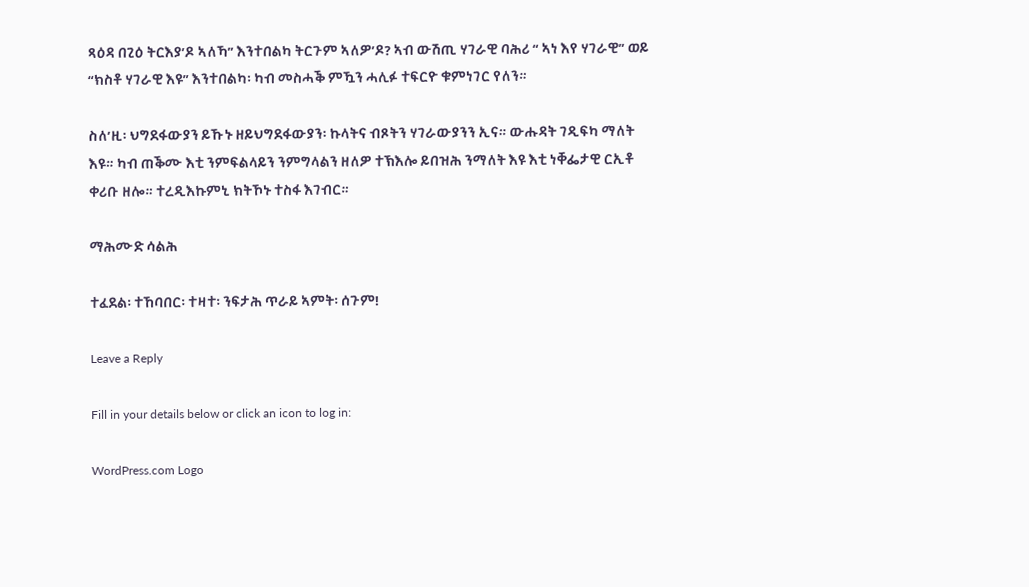ጻዕዳ በጊዕ ትርእያ’ዶ ኣለኻ” እንተበልካ ትርጉም ኣለዎ’ዶ? ኣብ ውሽጢ ሃገራዊ ባሕሪ “ ኣነ እየ ሃገራዊ” ወይ “ክስቶ ሃገራዊ እዩ” እንተበልካ፡ ካብ መስሓቕ ምዃን ሓሊፉ ተፍርዮ ቁምነገር የለን።

ስለ’ዚ፡ ህግደፋውያን ይኹኑ ዘይህግደፋውያን፡ ኩላትና ብጾትን ሃገራውያንን ኢና። ውሑዳት ገዲፍካ ማለት እዩ። ካብ ጠቕሙ እቲ ንምፍልላይን ንምግላልን ዘለዎ ተኽእሎ ይበዝሕ ንማለት እዩ እቲ ነቐፌታዊ ርኢቶ ቀሪቡ ዘሎ። ተረዲእኩምኒ ክትኾኑ ተስፋ እገብር።

ማሕሙድ ሳልሕ

ተፈደል፡ ተኸባበር፡ ተዛተ፡ ንፍታሕ ጥራይ ኣምት፡ ሰጉም!

Leave a Reply

Fill in your details below or click an icon to log in:

WordPress.com Logo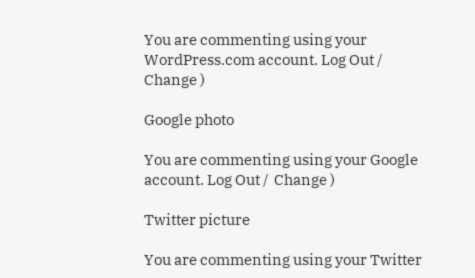You are commenting using your WordPress.com account. Log Out /  Change )

Google photo

You are commenting using your Google account. Log Out /  Change )

Twitter picture

You are commenting using your Twitter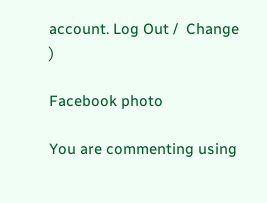account. Log Out /  Change )

Facebook photo

You are commenting using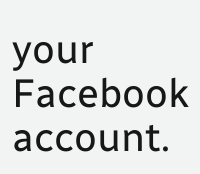your Facebook account.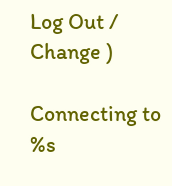Log Out /  Change )

Connecting to %s